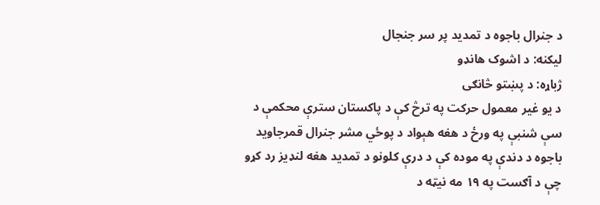د جنرال باجوه د تمدید پر سر جنجال
لیکنه: د اشوک هانډو
ژباړه: د پښتو څانګی
د یو غیر معمول حرکت په ترڅ کې د پاکستان سترې محکمې د سې شنبې په ورځ د هغه هېواد د پوځي مشر جنرال قمرجاوید باجوه د دندې په موده کې د درې کلونو د تمدید هغه لنډیز رد کړو چې د آګست په ۱۹ مه نیټه د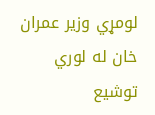لومړي وزیر عمران خان له لوري توشیع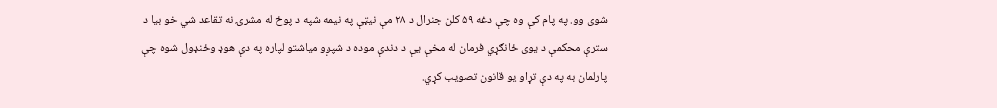شوی وو. په پام کې وه چې دغه ۵۹ کلن جنرال د ۲۸ مې نیټې په نیمه شپه د پوځ له مشرۍ نه تقاعد شي خو بیا د سترې محکمې د یوی ځانګړي فرمان له مخې یې د دندې موده د شپږو میاشتو لپاره په دې هوډ وځنډول شوه چې پارلمان به په دې تړاو یو قانون تصویب کړي.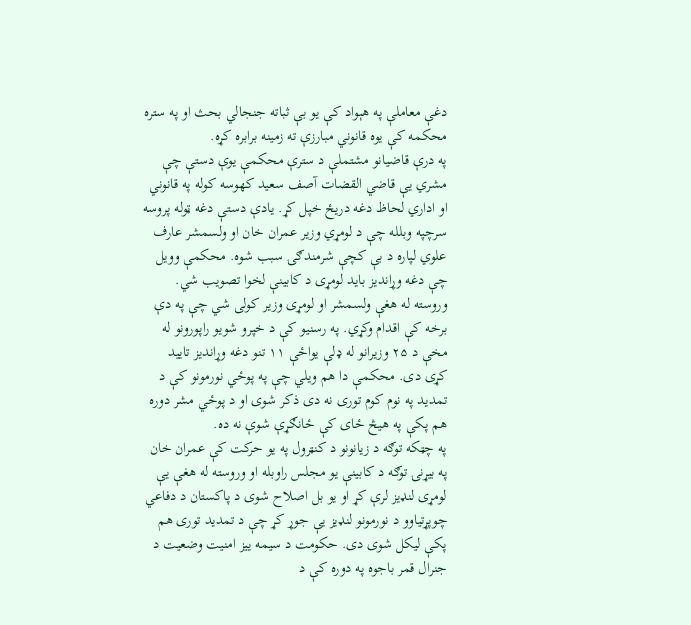دغې معاملې په هېواد کې یو بې ثباته جنجالي بحث او په ستره محکمه کې یوه قانوني مبارزې ته زمینه برابره کړه.
په درې قاضیانو مشتملې د سترې محکمې یوې دستې چې مشري یې قاضي القضات آصف سعید کهوسه کوله په قانوني او اداري لحاظ دغه دریځ خپل کړ. یادې دستې دغه ټوله پروسه سرچپه وبلله چې د لومړي وزیر عمران خان او ولسمشر عارف علوي لپاره د بې کچې شرمندګۍ سبب شوه. محکمې وویل چې دغه وړاندیز باید لومړی د کابینې لخوا تصویب شي. وروسته له هغې ولسمشر او لومړی وزیر کولی شي چې په دې برخه کې اقدام وکړي. په رسنیو کې د خپرو شویو راپورونو له مخې د ۲۵ وزیرانو له ډلې یواځې ۱۱ تنو دغه وړاندیز تایید کړی دی. محکمې دا هم ویلي چې په پوځي نورمونو کې د تمدید په نوم کوم توری نه دی ذکر شوی او د پوځي مشر دوره هم پکې په هیڅ ځای کې ځانګړې شوې نه ده.
په چټکه توګه د زیانونو د کنټرول په یو حرکت کې عمران خان په بیړنۍ توګه د کابینې یو مجلس راوبله او وروسته له هغې یې لومړی لنډیز لرې کړ او یو بل اصلاح شوی د پاکستان د دفاعي چوپړتیاوو د نورمونو لنډیز یې جوړ کړ چې د تمدید توری هم پکې لیکل شوی دی. حکومت د سیمه ییز امنیت وضعیت د جنرال قمر باجوه په دوره کې د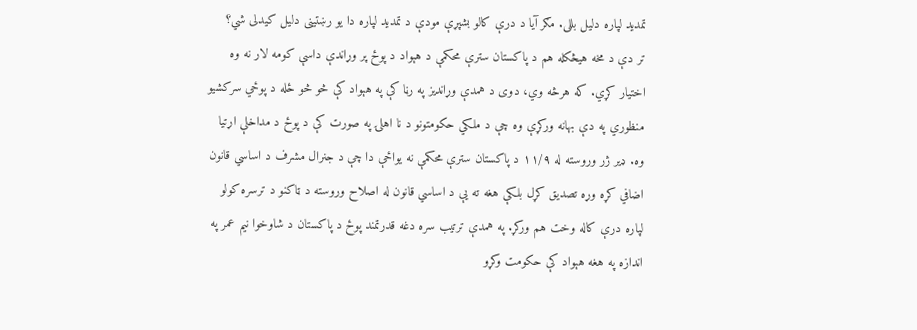تمدید لپاره دلیل بللی. مګر آیا د درې کالو بشپړې مودې د تمدید لپاره دا یو رښتینی دلیل کیدلی شي؟
تر دې د مخه هیڅکله هم د پاکستان سترې محکمې د هېواد د پوځ پر وړاندې داسې کومه لار نه وه اختیار کړي. که هرڅه وي، دوی د همدې وړاندیز په رڼا کې په هېواد کې څو څو ځله د پوځي سرکشیو منظوري په دې بهانه ورکړې وه چې د ملکي حکومتونو د نا اهلۍ په صورت کې د پوځ د مداخلې اړتیا وه. ډیر ژر وروسته له ۱۱/۹ د پاکستان سترې محکمې نه یواځې دا چې د جنرال مشرف د اساسي قانون اضافي کړه وړه تصدیق کړل بلکې هغه ته یې د اساسي قانون له اصلاح وروسته د ټاکنو د ترسره کولو لپاره درې کاله وخت هم ورکړ. په همدې ترتیب سره دغه قدرتمند پوځ د پاکستان د شاوخوا نیم عمر په اندازه په هغه هېواد کې حکومت وکړو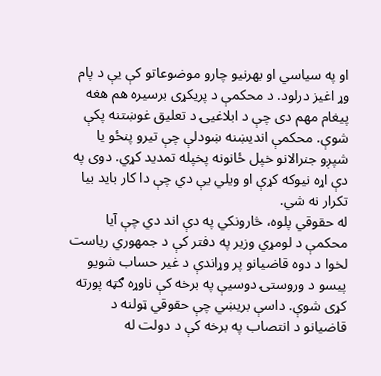او په سیاسي او بهرنیو چارو موضوعاتو کې یې د پام وړ اغیز درلود. د محکمې د پریکړی برسیره هم هغه پیغام مهم دی چې د ابلاغیۍ د تعلیق غوښتنه پکې شوې. محکمې اندیښنه ښودلې چې تیرو پنځو یا شپږو جنرالانو خپل ځانونه پخپله تمدید کړي. دوی په دې اړه نیوکه کړې او ویلي یې دي چې دا کار باید بیا تکرار نه شي.
له حقوقي پلوه، څارونکي په دې اند دي چې آیا محکمې د لومړي وزیر په دفتر کې د جمهوري ریاست لخوا د دوه قاضیانو پر وړاندې د غیر حساب شویو پیسو د وروستۍ دوسیې په برخه کې ناوړه ګټه پورته کړی شوې. داسې بریښي چې حقوقي ټولنه د قاضیانو د انتصاب په برخه کې د دولت له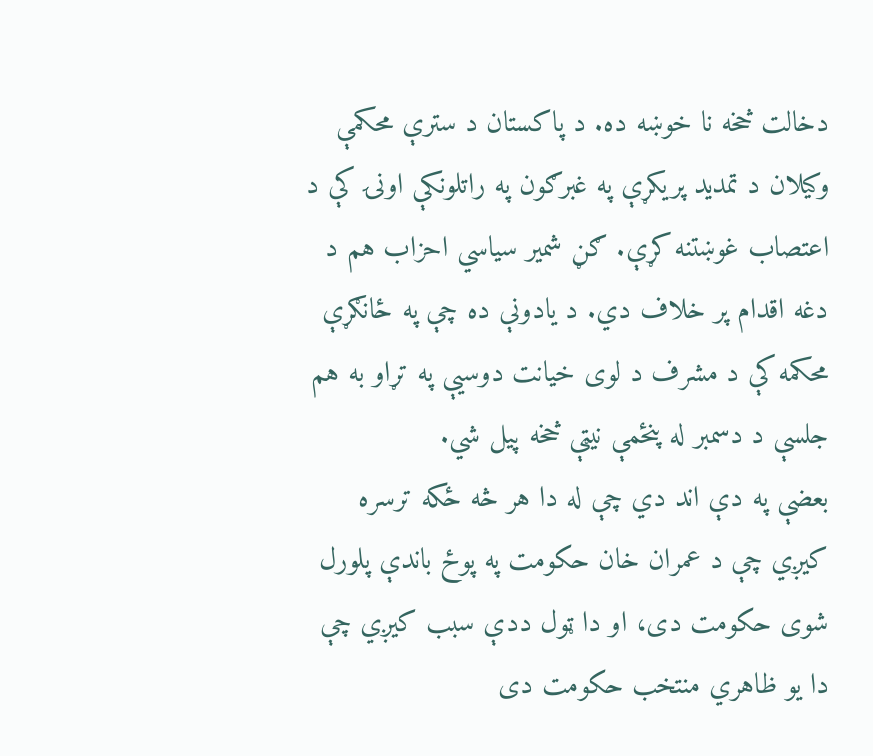دخالت څخه نا خوښه ده. د پاکستان د سترې محکمې وکیلان د تمدید پریکړې په غبرګون په راتلونکې اونۍ کې د اعتصاب غوښتنه کړې. ګڼ شمیر سیاسي احزاب هم د دغه اقدام پر خلاف دي. د یادونې ده چې په ځانګړې محکمه کې د مشرف د لوی خیانت دوسیې په تړاو به هم جلسې د دسمبر له پنځمې نیټې څخه پیل شي.
بعضې په دې اند دي چې له دا هر څه ځکه ترسره کیږي چې د عمران خان حکومت په پوځ باندې پلورل شوی حکومت دی، او دا ټول ددې سبب کیږي چې دا یو ظاهري منتخب حکومت دی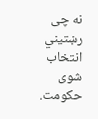نه چی رښتیني انتخاب شوی حکومت.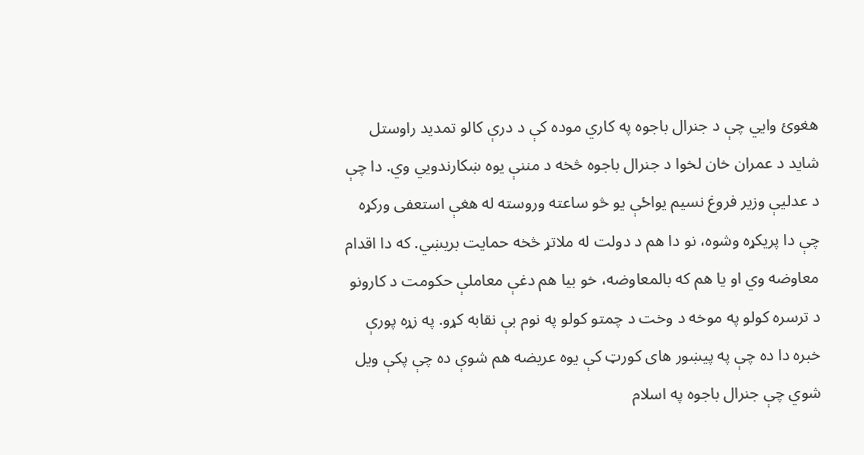هغوئ وایي چې د جنرال باجوه په کاري موده کې د درې کالو تمدید راوستل شاید د عمران خان لخوا د جنرال باجوه څخه د مننې یوه ښکارندویي وي. دا چې د عدلیې وزیر فروغ نسیم یواځې یو څو ساعته وروسته له هغې استعفی ورکړه چې دا پریکړه وشوه، نو دا هم د دولت له ملاتړ څخه حمایت بریښي. که دا اقدام معاوضه وي او یا هم که بالمعاوضه، خو بیا هم دغې معاملې حکومت د کارونو د ترسره کولو په موخه د وخت د چمتو کولو په نوم بې نقابه کړو. په زړه پورې خبره دا ده چې په پیښور های کورټ کې یوه عریضه هم شوې ده چې پکې ویل شوي چې جنرال باجوه په اسلام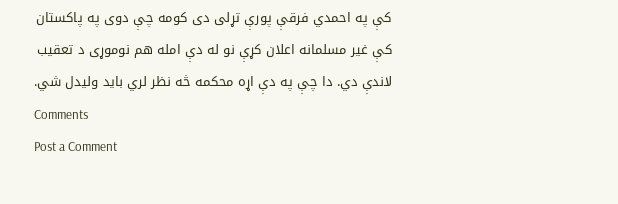کې په احمدي فرقې پورې تړلی دی کومه چې دوی په پاکستان کې غیر مسلمانه اعلان کړې نو له دې امله هم نوموړی د تعقیب لاندې دي. دا چې په دې اړه محکمه څه نظر لري باید ولیدل شي.
Comments
Post a Comment